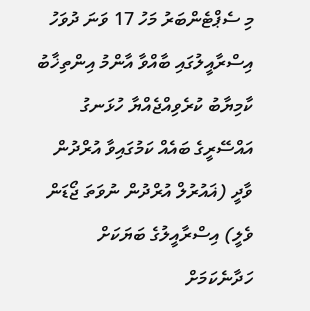މި ސެޕްޓެންބަރު މަހު 17 ވަނަ ދުވަހު އިސްރާއީލުގައި ބާއްވާ އާންމު އިންތިޚާބު ކާމިޔާބު ކުރެވިއްޖެއްޔާ ހުޅަނގު އައްސޭރީގެ ބައެއް ކަމުގައިވާ އުރްދުން ވާދީ (ޣައުރުލް އުރްދުން ނުވަތަ ޖޯޑަން ވެލީ) އިސްރާއީލުގެ ބަޔަކަށް ހަދާނެކަމަށް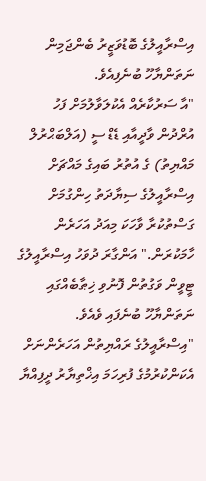އިސްރާއީލުގެ ބޮޑުވަޒީރު ބެންޖަމިން ނަތަންޔާހޫ ބުނެފިއެވެ.
"އާ ސަރުކާރެއް އެކުލަވާލުމަށް ފަހު އުރްދުން ވާދީއާއި ޑެޑް ސީ (އަލްބަޙްރުލް މައްޔިތު) ގެ އުތުރު ބައިގެ މައްޗަށް އިސްރާއީލުގެ ސިޔާދަތު ހިންގުމަށް ގަސްތުކުރާ ވާހަކަ މިއަދު އަހަރެން ހާމަކުރަން." އަންގާރަ ދުވަހު އިސްރާއީލުގެ ޓީވީން ވަގުތުން ފޮނުވި ޚިޠާބެއްގައި ނަތަންޔާހޫ ބުނެފައި ވެއެވެ.
"އިސްރާއީލުގެ ރައްޔިތުން އަހަރެންނަށް އެކަންކުރުމުގެ ފުރިހަމަ އިޚްތިޔާރު ދީފިއްޔާ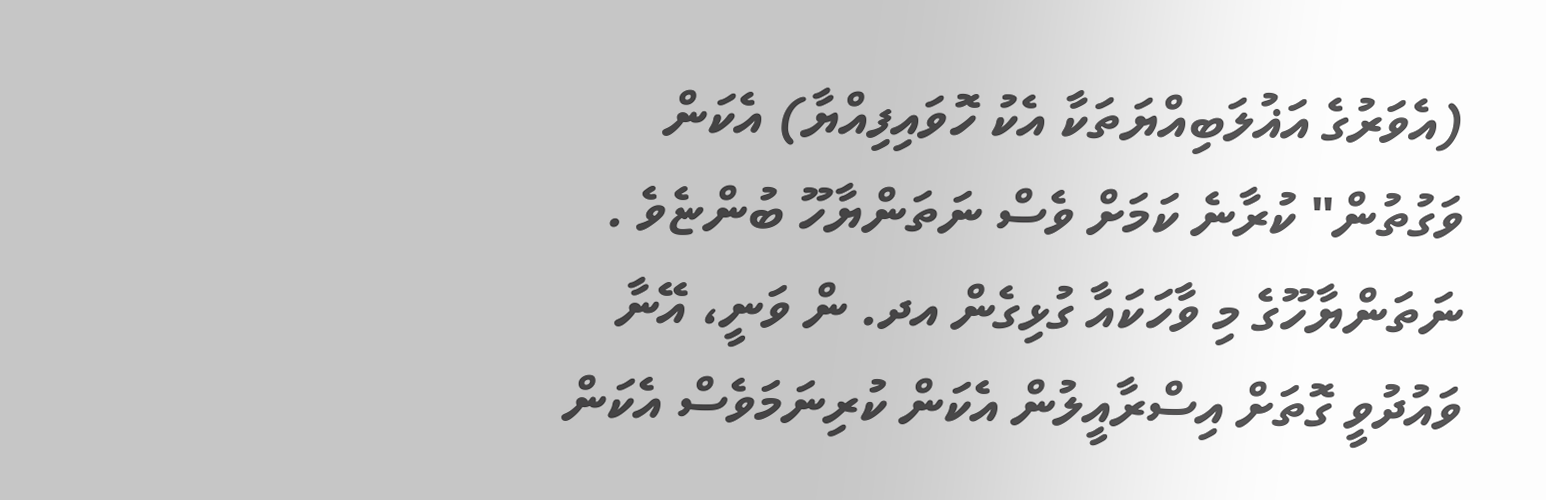(އެވަރުގެ އަޣުލަބިއްޔަތަކާ އެކު ހޮވައިފިއްޔާ) އެކަން ވަގުތުން" ކުރާނެ ކަމަށް ވެސް ނަތަންޔާހޫ ބުންޏެވެ .
ނަތަންޔާހޫގެ މި ވާހަކައާ ގުޅިގެން އދ. ން ވަނީ، އޭނާ ވައުދުވީ ގޮތަށް އިސްރާއީލުން އެކަން ކުރިނަމަވެސް އެކަން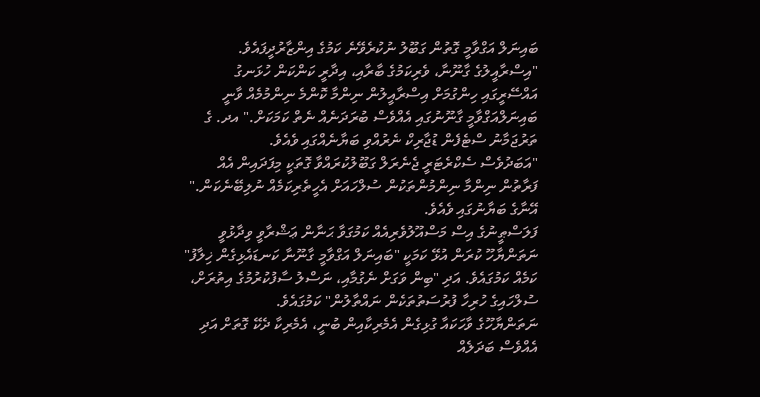ބައިނަލް އަގްވާމީ ގޮތުން ގަބޫލު ނުކުރެވޭނެ ކަމުގެ އިންޒާރުދީފައެވެ.
"އިސްރާއީލުގެ ގާނޫނާ، ވެރިކަމުގެ ބާރާއި، އިދާރީ ކަންކަން ހުޅަނގު އައްސޭރީގައި ހިންގުމަށް އިސްރާއީލުން ނިންމާ ކޮންމެ ނިންމުމެއް ވާނީ ބައިނަލްއަގްވާމީ ގާނޫނުގައި އެއްވެސް ބުރަދަނެއް ނެތް ކަމަކަށް." އދ. ގެ ތަރުޖަމާނު ސްޓެފެން ޑުޖާރިކް ނެރުއްވި ބަޔާނެއްގައި ވެއެވެ.
"އަބަދުވެސް ސެކްރެޓަރީ ޖެނެރަލް ގަބޫލުކުރައްވާ ގޮތަކީ މިފަދައިން އެއް ފަރާތުން ނިންމާ ނިންމުންތަކުން ސުލްހައަށް އެހީތެރިކަމެއް ނުލިބޭނެކަން." އޭނާގެ ބަޔާނުގައި ވެއެވެ.
ފަލަސްޠީނުގެ އިސް މަސްއޫލުވެރިއެއް ކަމުގަވާ ޙަނާން ޢަޝްރާވީ ވިދާޅުވީ ނަތަންޔާހޫ ކުރަން އުޅޭ ކަމަކީ "ބައިނަލް އަގްވާމީ ގާނޫނާ ކަނޑައެޅިގެން ޚިލާފު" ކަމެއް ކަމުގައެވެ. އަދި "ބިން ވަގަށް ނެގުމާއި، ނަސްލު ސާފުކުރުމުގެ އިތުރަށް، ސުލްހައިގެ ހުރިހާ ފުރުސަތުތަކެން ނައްތާލުން" ކަމުގައެވެ.
ނަތަންޔާހޫގެ ވާހަކައާ ގުޅިގެން އެމެރިކާއިން ބުނީ، އެމެރިކާ ދެކޭ ގޮތަށް އަދި އެއްވެސް ބަދަލެއް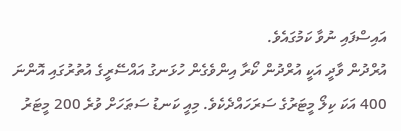އައިސްފައި ނުވާ ކަމުގައެވެ.
އުރްދުން ވާދީ އަކީ އުރްދުން ކޯރާ އިންވެގެން ހުޅަނގު އައްސޭރީގެ އުތުރުގައި އޮންނަ 400 އަކަ ކިލޯ މީޓަރުގެ ސަރަހައްދެކެވެ. މިއީ ކަނޑު ސަޠަހަށް ވުރެ 200 މީޓަރު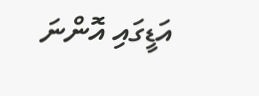އަޑީގައި އޮންނަ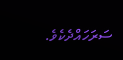ސަރަހައްދެކެވެ.